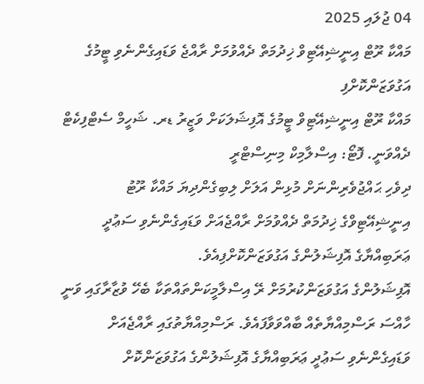04 ޖުލައި 2025
މައްކާ ރޫޓް އިނީޝިއޭޓިވް ޚިދުމަތް ދެއްވުމަށް ރާއްޖެ ވަޑައިގެންނެވި ޓީމުގެ އަގުވަޒަންކޮށްފި
މައްކާ ރޫޓް އިނީޝިއޭޓިވް ޓީމުގެ އޮފިޝަލަކަށް ވަޒީރު ޑރ. ޝަހީމް ސެޓްފިކެޓް ދެއްވަނީ. ފޮޓޯ: އިސްލާމިކް މިނިސްޓްރީ
ދިވެހި ޙައްޖުވެރިންނަށް މުޅިން އަލަށް ލިބިގެންދިޔަ މައްކާ ރޫޓު އިނީޝިއޭޓިވްގެ ޚިދުމަތް ދެއްވުމަށް ރާއްޖެއަށް ވަޑައިގެންނެވި ސަޢުދީ ޢަރަބިއްޔާގެ އޮފިޝަލުންގެ އަގުވަޒަންކޮށްފިއެވެ.
އޮފިޝަލުންގެ އަގުވަޒަންކުރުމަށް ރޭ އިސްލާމީކަންތައްތަކާ ބެހޭ ވުޒާރާގައި ވަނީ ހާއްސަ ރަސްމިއްޔާތެއް ބާއްވަވާފައެވެ. ރަސްމިއްޔާތުގައި ރާއްޖެއަށް ވަޑައިގެންނެވި ސަޢުދީ ޢަރަބިއްޔާގެ އޮފިޝަލުންގެ އަގުވަޒަންކޮށް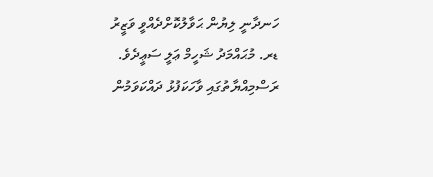ހަނދާނީ ލިޔުން ޙަވާލުކޮށްދެއްވީ ވަޒީރު ޑރ. މުޙައްމަދު ޝަހީމް ޢަލީ ސަޢީދެވެ.
ރަސްމިއްޔާތުގައި ވާހަކަފުޅު ދައްކަވަމުން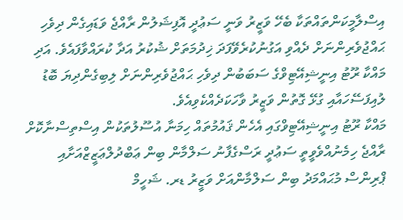އިސްލާމީކަންތައްތަކާ ބެހޭ ވަޒީރު ވަނީ ސަޢުދީ އޮފިޝަލުން ރާއްޖެ ވަޑައިގެން ދިވެހި ޙައްޖުވެރިންނަށް ދެއްވި އަގުނުކުރެވޭފަދަ ޚިދުމަތަށް ޝުކުރު އަދާ ކުރައްވާފައެވެ. އަދި މައްކާ ރޫޓު އިނީޝިއޭޓިވްގެ ސަބަބުން ދިވެހި ޙައްޖުވެރިންނަށް ލިބިގެންދިޔަ ބޮޑު ލުއިފަސޭހައާއި ގުޅޭ ގޮތުން ވަޒީރު ވާހަކަދެއްކެވިއެވެ.
މައްކާ ރޫޓު އިނީޝިއޭޓިވްގައި އެހެން ޤައުމުތައް ހިމަނާ އުސޫލުތަކުން އިސްތިސްނާކޮށް ރާއްޖެ ހިމެނުއްވެވީތީ ސަޢުދީ ރަސްގެފާނު ސަލްމާން ބިން ޢަބްދުލްޢަޒީޒްއަށާއި ޕްރިންސް މުޙައްމަދު ބިން ސަލްމާންއަށް ވަޒީރު ޑރ. ޝަހީމް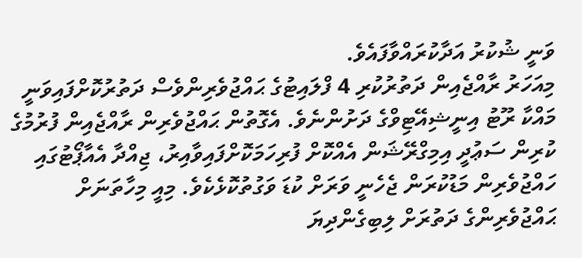ވަނީ ޝުކުރު އަދާކުރައްވާފައެވެ.
މިއަހަރު ރާއްޖެއިން ދަތުރުކުރި 4 ފްލައިޓުގެ ޙައްޖުވެރިންވެސް ދަތުރުކޮށްފައިވަނީ މައްކާ ރޫޓު އިނީޝިއޭޓިވްގެ ދަށުންނެވެ. އެގޮތުން ޙައްޖުވެރިން ރާއްޖެއިން ފުރުމުގެ ކުރިން ސަޢުދީ އިމިގްރޭޝަން އެއްކޮށް ފުރިހަމަކޮށްފައިވާއިރު، ޖިއްދާ އެއާޕޯޓުގައި ހައްޖުވެރިން މަޑުކުރަން ޖެހެނީ ވަރަށް ކުޑަ ވަގުތުކޮޅެކެވެ. މިއީ މިހާތަނަށް ޙައްޖުވެރިންގެ ދަތުރަށް ލިބިގެންދިޔަ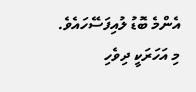އެންމެ ބޮޑު ލުއިފަސޭހައެވެ.
މި އަހަރަކީ ދިވެހި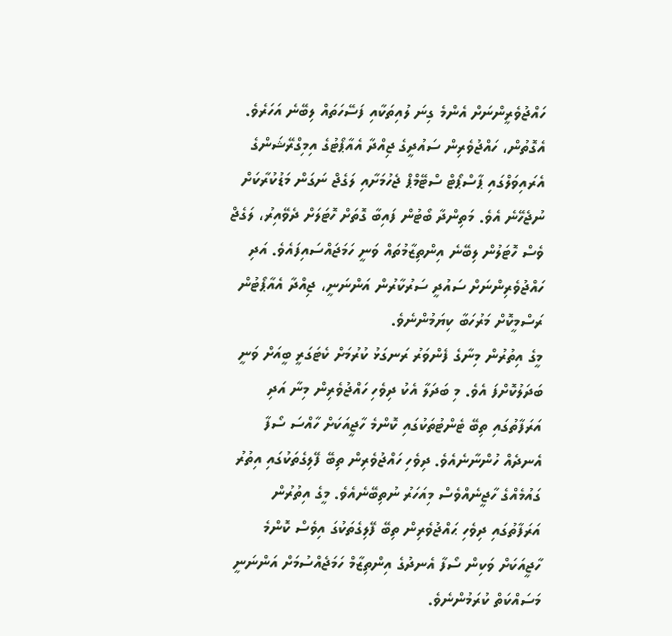ހައްޖުވެރީންނަށް އެންމެ ގިނަ ލުއިތަކާއި ފަސޭހަތައް ލިބޭނެ އަހަރެވެ. އެގޮތުން، ހައްޖުވެރިން ސައުދީގެ ޖިއްދާ އެއާޕޯޓުގެ އިމިގްރޭޝަންގެ އެރައިވަލްގައި ޕާސްޕޯޓް ސްޓޭމްޕް ޖެހުމަށާއި ލަގެޖް ނަގަން މަޑުކުރާކަށް ނުޖެހޭނެ އެވެ. މަތިންދާ ބޯޓުން ފައިބާ ގޮތަށް ހޮޓަލަށް ދެވޭއިރު، ލަގެޖް ވެސް ހޮޓަލުން ލިބޭނެ އިންތިޒާމުތައް ވަނީ ހަމަޖައްސައިފައެވެ. އަދި ހައްޖުވެރިންނަށް ސައުދީ ސަރުކާރުން އަންނަނީ، ޖިއްދާ އެއާޕޯޓުން ރަސްމީކޮށް މަރުހަބާ ކިޔަމުންނެވެ.
މީގެ އިތުރުން މިނާގެ ފެންވަރު ރަނގަޅު ކުރުމަށް ކެޓަގަރީ ބީއަށް ވަނީ ބަދަލުކޮށްފަ އެވެ. މި ބަދަލާ އެކު ދިވެހި ހައްޖުވެރިން މިނާ އަދި އަރަފާތުގައި ތިބޭ ޓެންޓުތަކުގައި ކޮންމެ ހާޖީއަކަށް ހާއްސަ ސޯފާ އެނދެއް ހުންނާނެއެވެ. ދިވެހި ހައްޖުވެރިން ތިބޭ ފޭލިގެތަކުގައި އިތުރު ގައުމެއްގެ ހާޖީނެއްވެސް މިއަހަރު ނުތިބޭނެއެވެ. މީގެ އިތުރުން އަރަފާތުގައި ދިވެހި ޙައްޖުވެރިން ތިބޭ ފޭލިގެތަކުގަ އިވެސް ކޮންމެ ހާޖީއަކަށް ވަކިން ސޯފާ އެނދުގެ އިންތިޒާމް ހަމަޖެއްސުމަށް އަންނަނީ މަސައްކަތް ކުރަމުންނެވެ.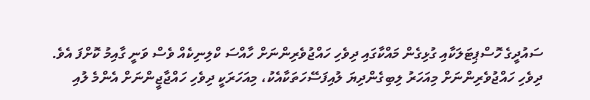ސައުދީގެ ހޮސްޕިޓަލަކާއި ގުޅިގެން މައްކާގައި ދިވެހި ހައްޖުވެރިންނަށް ހާއްސަ ކްލިނިކެއް ވެސް ވަނީ ގާއިމު ކޮށްފަ އެވެ.
ދިވެހި ހައްޖުވެރިންނަށް މިއަހަރު ލިބިގެންދިޔަ ލުއިފަސޭހަތަކާއެކު، މިއަހަރަކީ ދިވެހި ހައްޖާޖީންނަށް އެންމެ ލުއި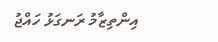އިންތިޒާމު ރަނގަޅު ހައްޖު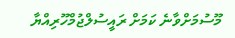މޫސުމަށްވާނެ ކަމަށް ރައީސުލްޖުމްހޫރިއްޔާ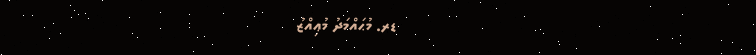ޑރ. މުޙައްމަދު މުޢިއްޒު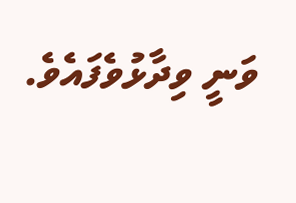ވަނީ ވިދާޅުވެފައެވެ.